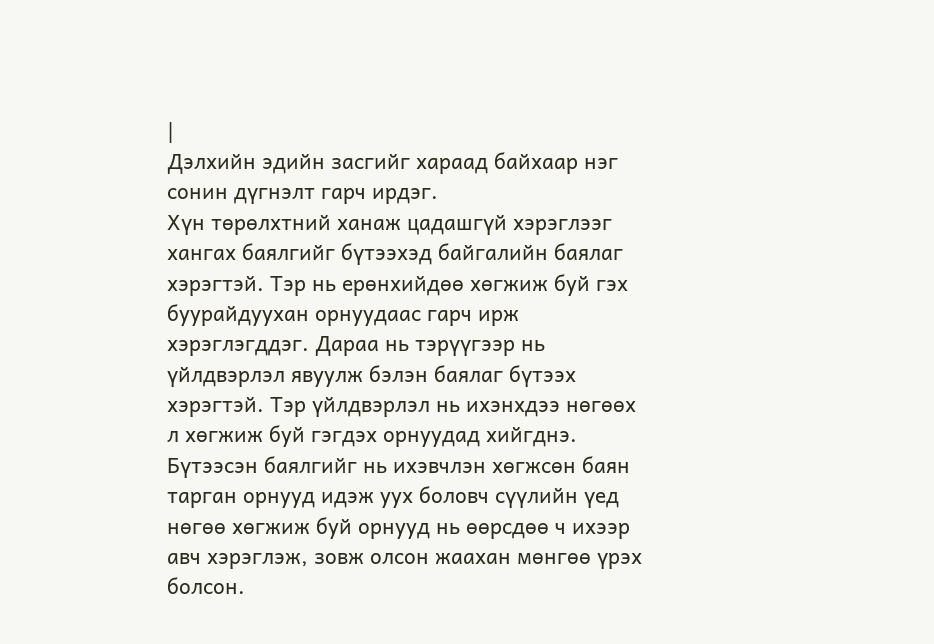|
Дэлхийн эдийн засгийг хараад байхаар нэг сонин дүгнэлт гарч ирдэг.
Хүн төрөлхтний ханаж цадашгүй хэрэглээг хангах баялгийг бүтээхэд байгалийн баялаг хэрэгтэй. Тэр нь ерөнхийдөө хөгжиж буй гэх буурайдуухан орнуудаас гарч ирж хэрэглэгддэг. Дараа нь тэрүүгээр нь үйлдвэрлэл явуулж бэлэн баялаг бүтээх хэрэгтэй. Тэр үйлдвэрлэл нь ихэнхдээ нөгөөх л хөгжиж буй гэгдэх орнуудад хийгднэ. Бүтээсэн баялгийг нь ихэвчлэн хөгжсөн баян тарган орнууд идэж уух боловч сүүлийн үед нөгөө хөгжиж буй орнууд нь өөрсдөө ч ихээр авч хэрэглэж, зовж олсон жаахан мөнгөө үрэх болсон.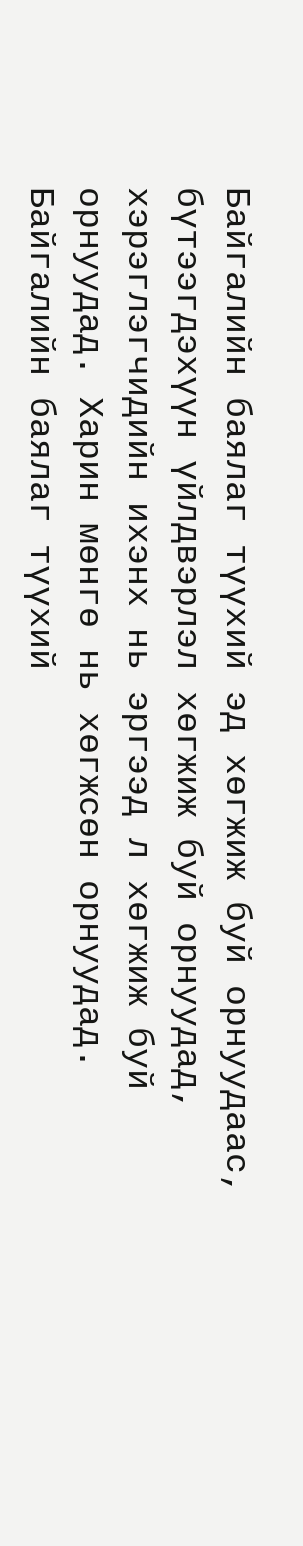Байгалийн баялаг түүхий эд хөгжиж буй орнуудаас, бүтээгдэхүүн үйлдвэрлэл хөгжиж буй орнуудад, хэрэглэгчидийн ихэнх нь эргээд л хөгжиж буй орнуудад. Харин мөнгө нь хөгжсөн орнуудад. Байгалийн баялаг түүхий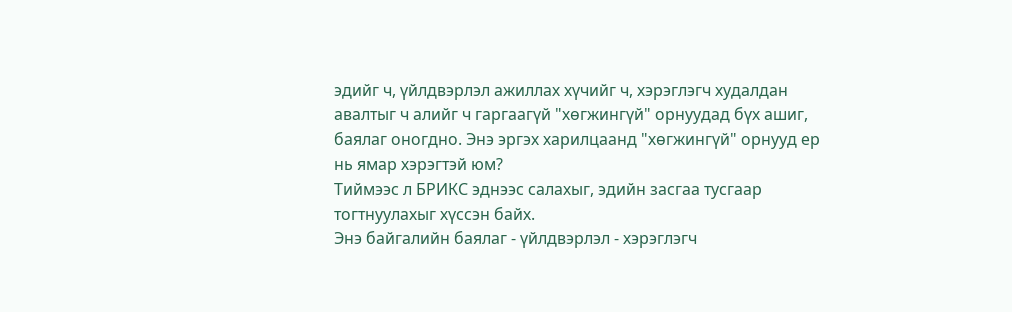эдийг ч, үйлдвэрлэл ажиллах хүчийг ч, хэрэглэгч худалдан авалтыг ч алийг ч гаргаагүй "хөгжингүй" орнуудад бүх ашиг, баялаг оногдно. Энэ эргэх харилцаанд "хөгжингүй" орнууд ер нь ямар хэрэгтэй юм?
Тиймээс л БРИКС эднээс салахыг, эдийн засгаа тусгаар тогтнуулахыг хүссэн байх.
Энэ байгалийн баялаг - үйлдвэрлэл - хэрэглэгч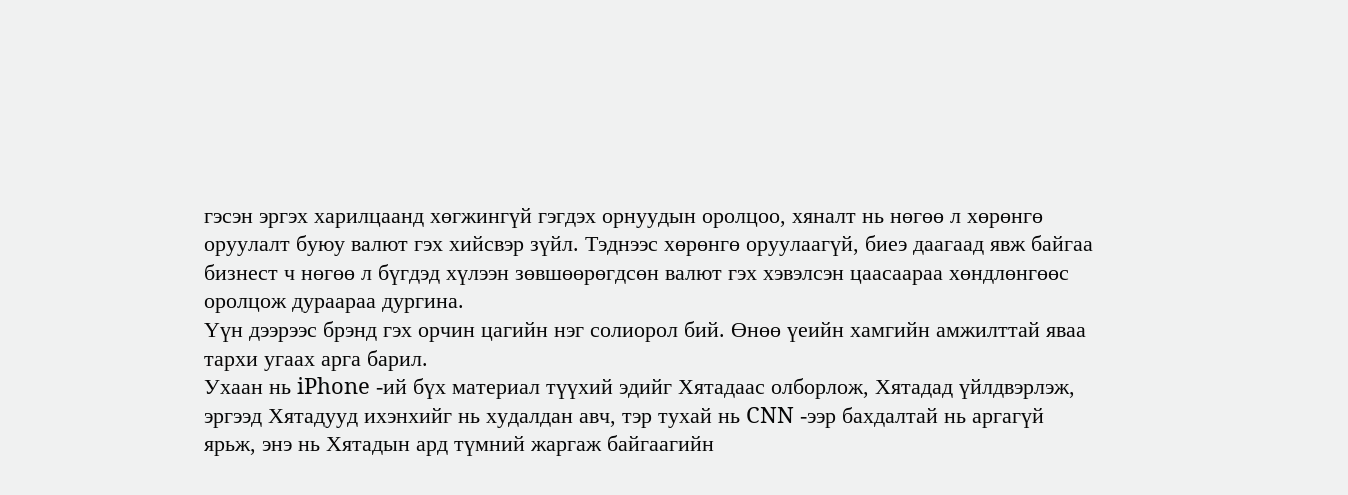гэсэн эргэх харилцаанд хөгжингүй гэгдэх орнуудын оролцоо, хяналт нь нөгөө л хөрөнгө оруулалт буюу валют гэх хийсвэр зүйл. Тэднээс хөрөнгө оруулаагүй, биеэ даагаад явж байгаа бизнест ч нөгөө л бүгдэд хүлээн зөвшөөрөгдсөн валют гэх хэвэлсэн цаасаараа хөндлөнгөөс оролцож дураараа дургина.
Үүн дээрээс брэнд гэх орчин цагийн нэг солиорол бий. Өнөө үеийн хамгийн амжилттай яваа тархи угаах арга барил.
Ухаан нь iPhone -ий бүх материал түүхий эдийг Хятадаас олборлож, Хятадад үйлдвэрлэж, эргээд Хятадууд ихэнхийг нь худалдан авч, тэр тухай нь CNN -ээр бахдалтай нь аргагүй ярьж, энэ нь Хятадын ард түмний жаргаж байгаагийн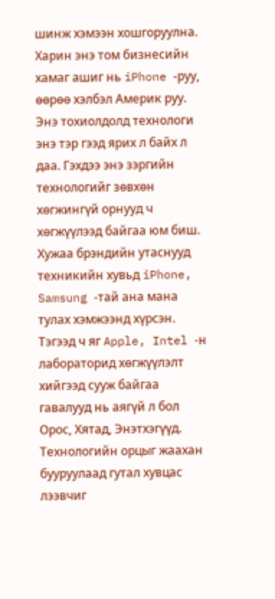шинж хэмээн хошгоруулна. Харин энэ том бизнесийн хамаг ашиг нь iPhone -руу, өөрөө хэлбэл Америк руу.
Энэ тохиолдолд технологи энэ тэр гээд ярих л байх л даа. Гэхдээ энэ зэргийн технологийг зөвхөн хөгжингүй орнууд ч хөгжүүлээд байгаа юм биш. Хужаа брэндийн утаснууд техникийн хувьд iPhone, Samsung -тай ана мана тулах хэмжээнд хүрсэн. Тэгээд ч яг Apple, Intel -н лабораторид хөгжүүлэлт хийгээд сууж байгаа гавалууд нь аягүй л бол Орос, Хятад, Энэтхэгүүд.
Технологийн орцыг жаахан бууруулаад гутал хувцас лээвчиг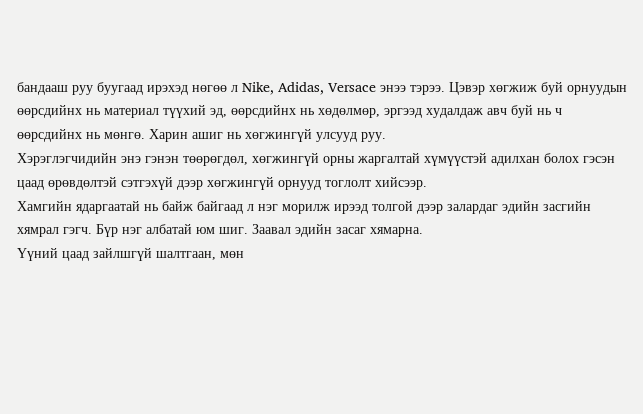бандааш руу буугаад ирэхэд нөгөө л Nike, Adidas, Versace энээ тэрээ. Цэвэр хөгжиж буй орнуудын өөрсдийнх нь материал түүхий эд, өөрсдийнх нь хөдөлмөр, эргээд худалдаж авч буй нь ч өөрсдийнх нь мөнгө. Харин ашиг нь хөгжингүй улсууд руу.
Хэрэглэгчидийн энэ гэнэн төөрөгдөл, хөгжингүй орны жаргалтай хүмүүстэй адилхан болох гэсэн цаад өрөвдөлтэй сэтгэхүй дээр хөгжингүй орнууд тоглолт хийсээр.
Хамгийн ядаргаатай нь байж байгаад л нэг морилж ирээд толгой дээр залардаг эдийн засгийн хямрал гэгч. Бүр нэг албатай юм шиг. Заавал эдийн засаг хямарна.
Үүний цаад зайлшгүй шалтгаан, мөн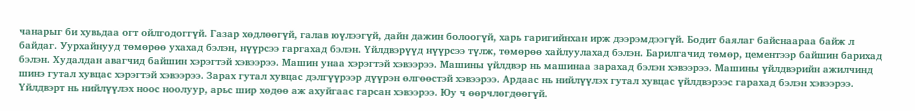чанарыг би хувьдаа огт ойлгодоггүй. Газар хөдлөөгүй, галав юүлээгүй, дайн дажин болоогүй, харь гаригийнхан ирж дээрэмдээгүй. Бодит баялаг байснаараа байж л байдаг. Уурхайнууд төмөрөө ухахад бэлэн, нүүрсээ гаргахад бэлэн. Үйлдвэрүүд нүүрсээ түлж, төмөрөө хайлуулахад бэлэн. Барилгачид төмөр, цементээр байшин барихад бэлэн. Худалдан авагчид байшин хэрэгтэй хэвээрээ. Машин унаа хэрэгтэй хэвээрээ. Машины үйлдвэр нь машинаа зарахад бэлэн хэвээрээ. Машины үйлдвэрийн ажилчинд шинэ гутал хувцас хэрэгтэй хэвээрээ. Зарах гутал хувцас дэлгүүрээр дүүрэн өлгөөстэй хэвээрээ. Ардаас нь нийлүүлэх гутал хувцас үйлдвэрээс гарахад бэлэн хэвээрээ. Үйлдвэрт нь нийлүүлэх ноос ноолуур, арьс шир хөдөө аж ахуйгаас гарсан хэвээрээ. Юу ч өөрчлөгдөөгүй.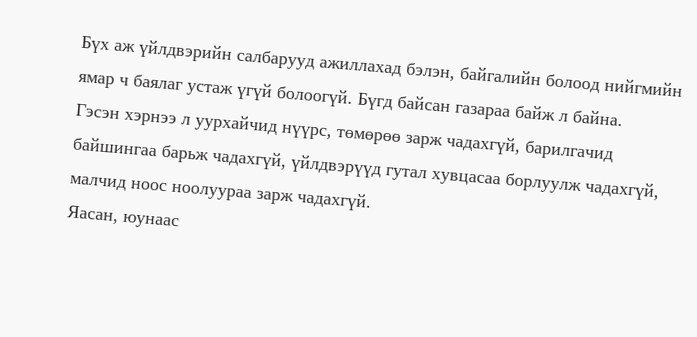Бүх аж үйлдвэрийн салбарууд ажиллахад бэлэн, байгалийн болоод нийгмийн ямар ч баялаг устаж үгүй болоогүй. Бүгд байсан газараа байж л байна.
Гэсэн хэрнээ л уурхайчид нүүрс, төмөрөө зарж чадахгүй, барилгачид байшингаа барьж чадахгүй, үйлдвэрүүд гутал хувцасаа борлуулж чадахгүй, малчид ноос ноолуураа зарж чадахгүй.
Яасан, юунаас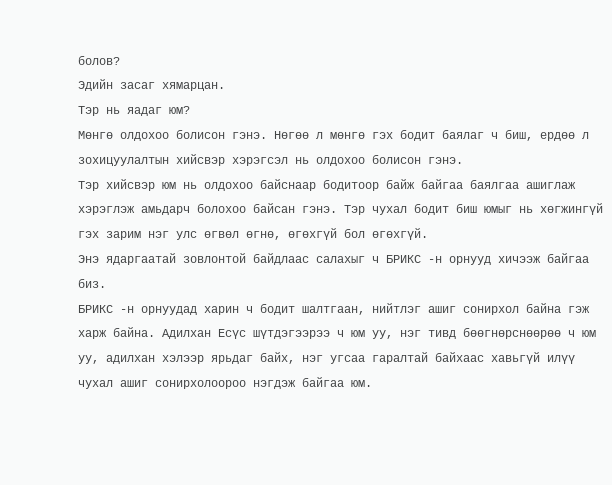болов?
Эдийн засаг хямарцан.
Тэр нь яадаг юм?
Мөнгө олдохоо болисон гэнэ. Нөгөө л мөнгө гэх бодит баялаг ч биш, ердөө л зохицуулалтын хийсвэр хэрэгсэл нь олдохоо болисон гэнэ.
Тэр хийсвэр юм нь олдохоо байснаар бодитоор байж байгаа баялгаа ашиглаж хэрэглэж амьдарч болохоо байсан гэнэ. Тэр чухал бодит биш юмыг нь хөгжингүй гэх зарим нэг улс өгвөл өгнө, өгөхгүй бол өгөхгүй.
Энэ ядаргаатай зовлонтой байдлаас салахыг ч БРИКС -н орнууд хичээж байгаа биз.
БРИКС -н орнуудад харин ч бодит шалтгаан, нийтлэг ашиг сонирхол байна гэж харж байна. Адилхан Есүс шүтдэгээрээ ч юм уу, нэг тивд бөөгнөрснөөрөө ч юм уу, адилхан хэлээр ярьдаг байх, нэг угсаа гаралтай байхаас хавьгүй илүү чухал ашиг сонирхолоороо нэгдэж байгаа юм.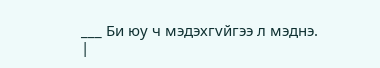___ Би юу ч мэдэхгvйгээ л мэднэ.
|